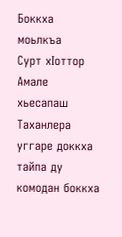Боккха моьлкъа
Сурт хӀоттор
Амале хьесапаш
Таханлера уггаре доккха тайпа ду комодан боккха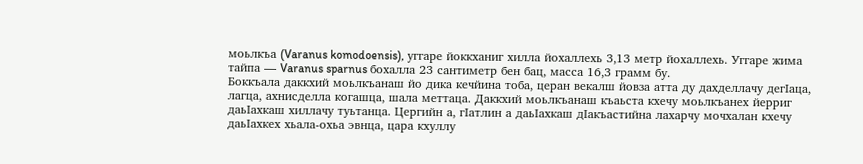моьлкъа (Varanus komodoensis), уггаре йоккханиг хилла йохаллехь 3,13 метр йохаллехь. Уггаре жима тайпа — Varanus sparnus бохалла 23 сантиметр бен бац, масса 16,3 грамм бу.
Боккъала даккхий моьлкъанаш йо дика кечйина тоба, церан векалш йовза атта ду дахделлачу дегӀаца, лагца, ахнисделла когашца, шала меттаца. Даккхий моьлкъанаш къаьста кхечу моьлкъанех йерриг даьӀахкаш хиллачу туьтанца. Цергийн а, гӀатлин а даьӀахкаш дӀакъастийна лахарчу мочхалан кхечу даьӀахкех хьала-охьа эвнца, цара кхуллу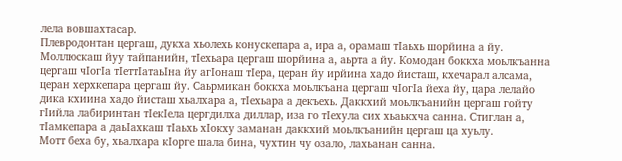лела вовшахтасар.
Плевродонтан цергаш, дукха хьолехь конускепара а, ира а, орамаш тӀаьхь шорйина а йу. Моллюскаш йуу тайпанийн, тӀехьара цергаш шорйина а, аьрта а йу. Комодан боккха моьлкъанна цергаш чӀогӀа тӀеттӀатаьӀна йу агӀонаш тӀера, церан йу ирйина хадо йисташ, кхечарал алсама, церан херхкепара цергаш йу. Саьрмикан боккха моьлкъана цергаш чӀогӀа йеха йу, цара лелайо дика кхиина хадо йисташ хьалхара а, тӀехьара а декъехь. Даккхий моьлкъанийн цергаш гойту гӀийла лабиринтан тӀекӀела цергдилха диллар, иза го тӀехула сих хьаькхча санна. Стиглан а, тӀамкепара а даьӀахкаш тӀаьхь хӀокху заманан даккхий моьлкъанийн цергаш ца хуьлу.
Мотт беха бу, хьалхара кӀорге шала бина, чухтин чу озало, лахьанан санна.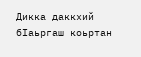Дикка даккхий бӀаьргаш коьртан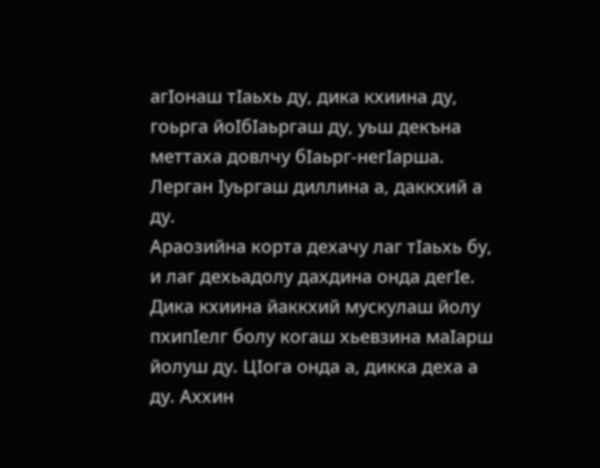агӀонаш тӀаьхь ду, дика кхиина ду, гоьрга йоӀбӀаьргаш ду, уьш декъна меттаха довлчу бӀаьрг-негӀарша. Лерган Ӏуьргаш диллина а, даккхий а ду.
Араозийна корта дехачу лаг тӀаьхь бу, и лаг дехьадолу дахдина онда дегӀе. Дика кхиина йаккхий мускулаш йолу пхипӀелг болу когаш хьевзина маӀарш йолуш ду. ЦӀога онда а, дикка деха а ду. Аххин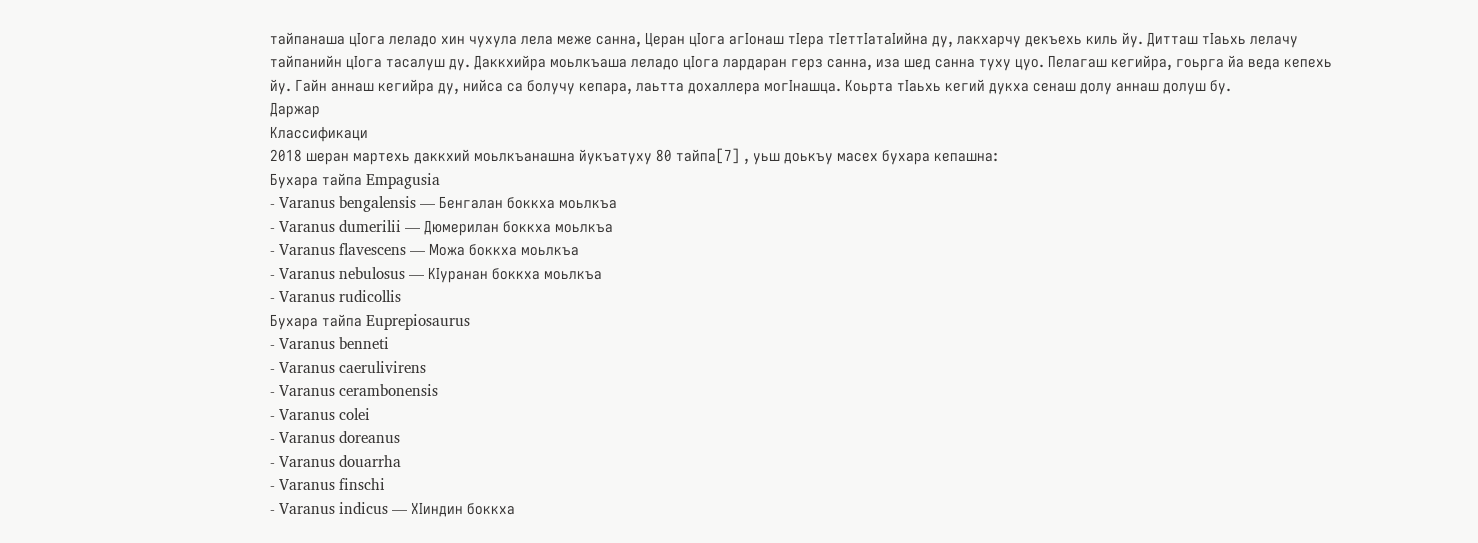тайпанаша цӀога леладо хин чухула лела меже санна, Церан цӀога агӀонаш тӀера тӀеттӀатаӀийна ду, лакхарчу декъехь киль йу. Дитташ тӀаьхь лелачу тайпанийн цӀога тасалуш ду. Даккхийра моьлкъаша леладо цӀога лардаран герз санна, иза шед санна туху цуо. Пелагаш кегийра, гоьрга йа веда кепехь йу. Гайн аннаш кегийра ду, нийса са болучу кепара, лаьтта дохаллера могӀнашца. Коьрта тӀаьхь кегий дукха сенаш долу аннаш долуш бу.
Даржар
Классификаци
2018 шеран мартехь даккхий моьлкъанашна йукъатуху 80 тайпа[7] , уьш доькъу масех бухара кепашна:
Бухара тайпа Empagusia
- Varanus bengalensis — Бенгалан боккха моьлкъа
- Varanus dumerilii — Дюмерилан боккха моьлкъа
- Varanus flavescens — Можа боккха моьлкъа
- Varanus nebulosus — КӀуранан боккха моьлкъа
- Varanus rudicollis
Бухара тайпа Euprepiosaurus
- Varanus benneti
- Varanus caerulivirens
- Varanus cerambonensis
- Varanus colei
- Varanus doreanus
- Varanus douarrha
- Varanus finschi
- Varanus indicus — ХӀиндин боккха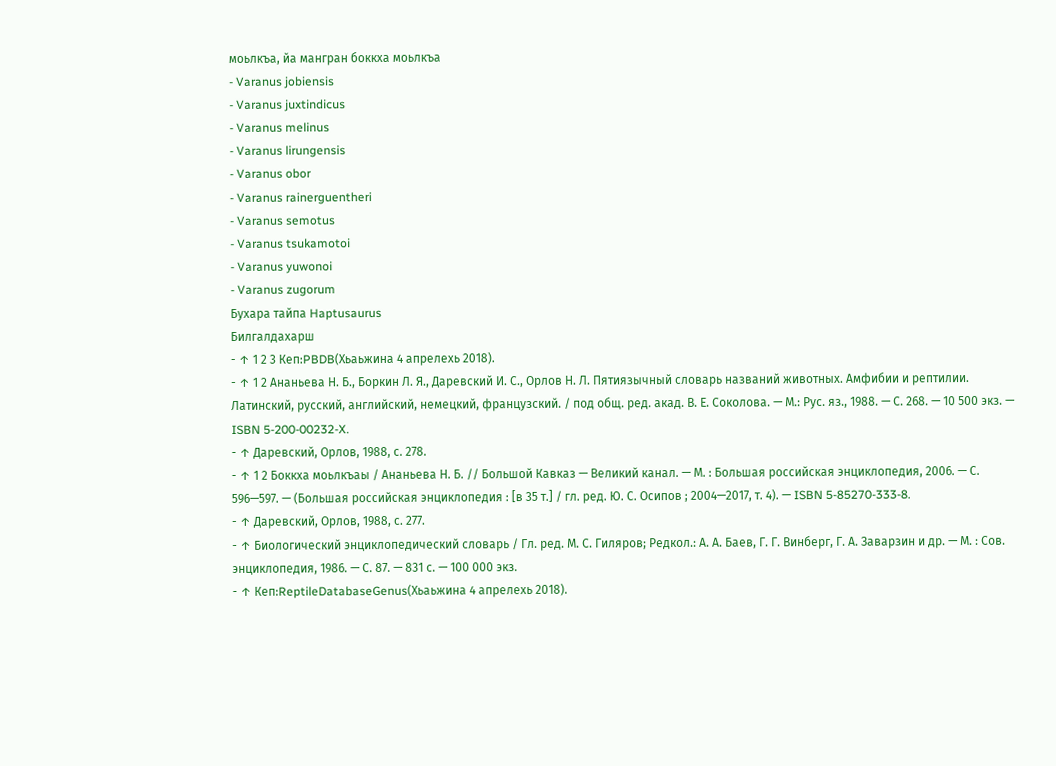моьлкъа, йа мангран боккха моьлкъа
- Varanus jobiensis
- Varanus juxtindicus
- Varanus melinus
- Varanus lirungensis
- Varanus obor
- Varanus rainerguentheri
- Varanus semotus
- Varanus tsukamotoi
- Varanus yuwonoi
- Varanus zugorum
Бухара тайпа Haptusaurus
Билгалдахарш
- ↑ 1 2 3 Кеп:PBDB(Хьаьжина 4 апрелехь 2018).
- ↑ 1 2 Ананьева Н. Б., Боркин Л. Я., Даревский И. С., Орлов Н. Л. Пятиязычный словарь названий животных. Амфибии и рептилии. Латинский, русский, английский, немецкий, французский. / под общ. ред. акад. В. Е. Соколова. — М.: Рус. яз., 1988. — С. 268. — 10 500 экз. — ISBN 5-200-00232-X.
- ↑ Даревский, Орлов, 1988, с. 278.
- ↑ 1 2 Боккха моьлкъаы / Ананьева Н. Б. // Большой Кавказ — Великий канал. — М. : Большая российская энциклопедия, 2006. — С. 596—597. — (Большая российская энциклопедия : [в 35 т.] / гл. ред. Ю. С. Осипов ; 2004—2017, т. 4). — ISBN 5-85270-333-8.
- ↑ Даревский, Орлов, 1988, с. 277.
- ↑ Биологический энциклопедический словарь / Гл. ред. М. С. Гиляров; Редкол.: А. А. Баев, Г. Г. Винберг, Г. А. Заварзин и др. — М. : Сов. энциклопедия, 1986. — С. 87. — 831 с. — 100 000 экз.
- ↑ Кеп:ReptileDatabaseGenus(Хьаьжина 4 апрелехь 2018).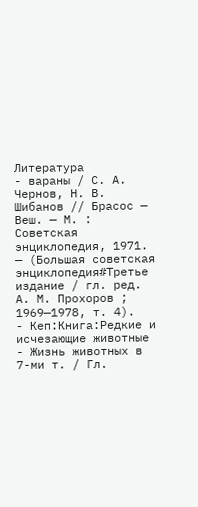Литература
- вараны / С. А. Чернов, Н. В. Шибанов // Брасос — Веш. — М. : Советская энциклопедия, 1971. — (Большая советская энциклопедия#Третье издание / гл. ред. А. М. Прохоров ; 1969—1978, т. 4).
- Кеп:Книга:Редкие и исчезающие животные
- Жизнь животных в 7-ми т. / Гл.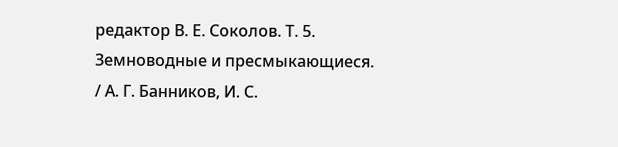редактор В. Е. Соколов. Т. 5. Земноводные и пресмыкающиеся. / А. Г. Банников, И. С.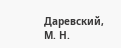Даревский, М. Н.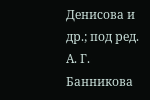Денисова и др.; под ред. А. Г. Банникова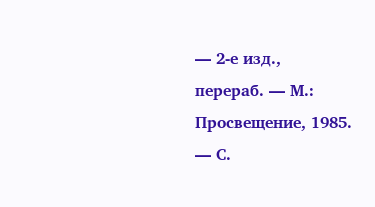— 2-е изд., перераб. — М.: Просвещение, 1985. — С.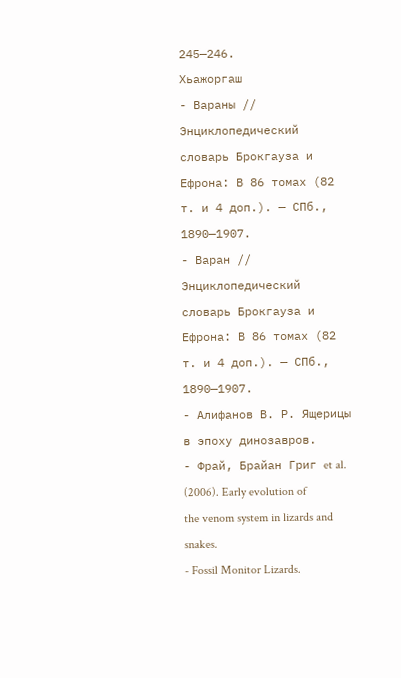245—246.
Хьажоргаш
- Вараны // Энциклопедический словарь Брокгауза и Ефрона: В 86 томах (82 т. и 4 доп.). — СПб., 1890—1907.
- Варан // Энциклопедический словарь Брокгауза и Ефрона: В 86 томах (82 т. и 4 доп.). — СПб., 1890—1907.
- Алифанов В. Р. Ящерицы в эпоху динозавров.
- Фрай, Брайан Григ et al. (2006). Early evolution of the venom system in lizards and snakes.
- Fossil Monitor Lizards.